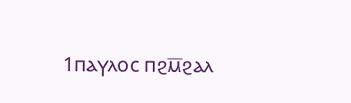1ⲡⲁⲩⲗⲟⲥ ⲡϩⲙ̅ϩⲁⲗ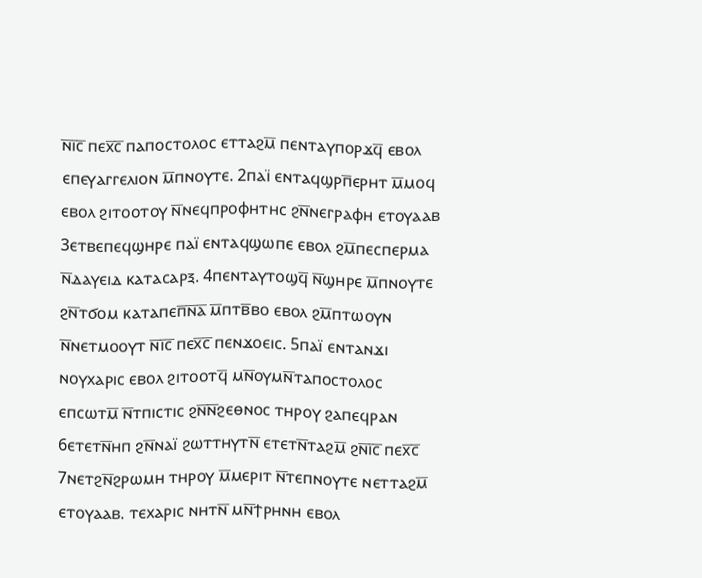ⲛ̅ⲓ̅ⲥ̅ ⲡⲉⲭ̅ⲥ̅ ⲡⲁⲡⲟⲥⲧⲟⲗⲟⲥ ⲉⲧⲧⲁϩⲙ̅ ⲡⲉⲛⲧⲁⲩⲡⲟⲣϫϥ̅ ⲉⲃⲟⲗ ⲉⲡⲉⲩⲁⲅⲅⲉⲗⲓⲟⲛ ⲙ̅ⲡⲛⲟⲩⲧⲉ. 2ⲡⲁⲓ̈ ⲉⲛⲧⲁϥϣⲣⲡ̅ⲉⲣⲏⲧ ⲙ̅ⲙⲟϥ ⲉⲃⲟⲗ ϩⲓⲧⲟⲟⲧⲟⲩ ⲛ̅ⲛⲉϥⲡⲣⲟⲫⲏⲧⲏⲥ ϩⲛ̅ⲛⲉⲅⲣⲁⲫⲏ ⲉⲧⲟⲩⲁⲁⲃ 3ⲉⲧⲃⲉⲡⲉϥϣⲏⲣⲉ ⲡⲁⲓ̈ ⲉⲛⲧⲁϥϣⲱⲡⲉ ⲉⲃⲟⲗ ϩⲙ̅ⲡⲉⲥⲡⲉⲣⲙⲁ ⲛ̅ⲇⲁⲩⲉⲓⲇ ⲕⲁⲧⲁⲥⲁⲣⲝ. 4ⲡⲉⲛⲧⲁⲩⲧⲟϣϥ̅ ⲛ̅ϣⲏⲣⲉ ⲙ̅ⲡⲛⲟⲩⲧⲉ ϩⲛ̅ⲧϭⲟⲙ ⲕⲁⲧⲁⲡⲉⲡ̅ⲛ̅ⲁ̅ ⲙ̅ⲡⲧⲃ̅ⲃⲟ ⲉⲃⲟⲗ ϩⲙ̅ⲡⲧⲱⲟⲩⲛ ⲛ̅ⲛⲉⲧⲙⲟⲟⲩⲧ ⲛ̅ⲓ̅ⲥ̅ ⲡⲉⲭ̅ⲥ̅ ⲡⲉⲛϫⲟⲉⲓⲥ. 5ⲡⲁⲓ̈ ⲉⲛⲧⲁⲛϫⲓ ⲛⲟⲩⲭⲁⲣⲓⲥ ⲉⲃⲟⲗ ϩⲓⲧⲟⲟⲧϥ̅ ⲙⲛ̅ⲟⲩⲙⲛ̅ⲧⲁⲡⲟⲥⲧⲟⲗⲟⲥ ⲉⲡⲥⲱⲧⲙ̅ ⲛ̅ⲧⲡⲓⲥⲧⲓⲥ ϩⲛ̅ⲛ̅ϩⲉⲑⲛⲟⲥ ⲧⲏⲣⲟⲩ ϩⲁⲡⲉϥⲣⲁⲛ 6ⲉⲧⲉⲧⲛ̅ⲏⲡ ϩⲛ̅ⲛⲁⲓ̈ ϩⲱⲧⲧⲏⲩⲧⲛ̅ ⲉⲧⲉⲧⲛ̅ⲧⲁϩⲙ̅ ϩⲛ̅ⲓ̅ⲥ̅ ⲡⲉⲭ̅ⲥ̅ 7ⲛⲉⲧϩⲛ̅ϩⲣⲱⲙⲏ ⲧⲏⲣⲟⲩ ⲙ̅ⲙⲉⲣⲓⲧ ⲛ̅ⲧⲉⲡⲛⲟⲩⲧⲉ ⲛⲉⲧⲧⲁϩⲙ̅ ⲉⲧⲟⲩⲁⲁⲃ. ⲧⲉⲭⲁⲣⲓⲥ ⲛⲏⲧⲛ̅ ⲙⲛ̅ϯⲣⲏⲛⲏ ⲉⲃⲟⲗ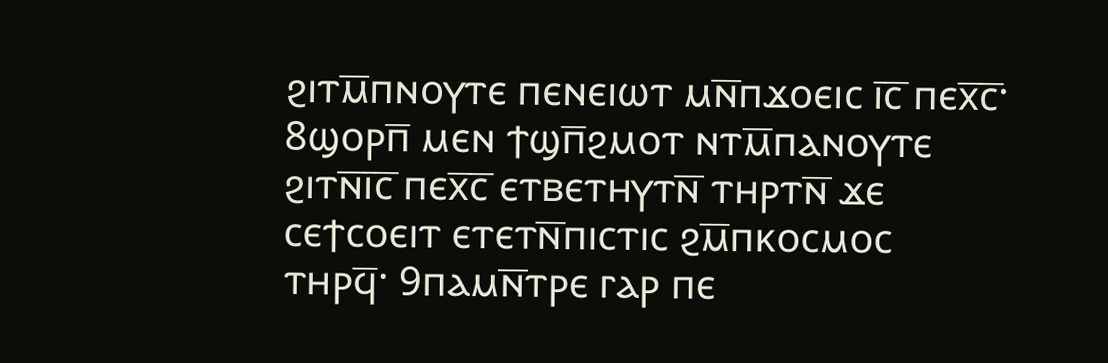ϩⲓⲧⲙ̅ⲡⲛⲟⲩⲧⲉ ⲡⲉⲛⲉⲓⲱⲧ ⲙⲛ̅ⲡϫⲟⲉⲓⲥ ⲓ̅ⲥ̅ ⲡⲉⲭ̅ⲥ̅· 8ϣⲟⲣⲡ̅ ⲙⲉⲛ ϯϣⲡ̅ϩⲙⲟⲧ ⲛⲧⲙ̅ⲡⲁⲛⲟⲩⲧⲉ ϩⲓⲧⲛ̅ⲓ̅ⲥ̅ ⲡⲉⲭ̅ⲥ̅ ⲉⲧⲃⲉⲧⲏⲩⲧⲛ̅ ⲧⲏⲣⲧⲛ̅ ϫⲉ ⲥⲉϯⲥⲟⲉⲓⲧ ⲉⲧⲉⲧⲛ̅ⲡⲓⲥⲧⲓⲥ ϩⲙ̅ⲡⲕⲟⲥⲙⲟⲥ ⲧⲏⲣϥ̅· 9ⲡⲁⲙⲛ̅ⲧⲣⲉ ⲅⲁⲣ ⲡⲉ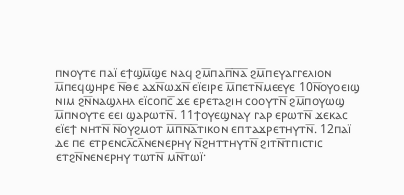ⲡⲛⲟⲩⲧⲉ ⲡⲁⲓ̈ ⲉϯϣⲙ̅ϣⲉ ⲛⲁϥ ϩⲙ̅ⲡⲁⲡ̅ⲛ̅ⲁ̅ ϩⲙ̅ⲡⲉⲩⲁⲅⲅⲉⲗⲓⲟⲛ ⲙ̅ⲡⲉϥϣⲏⲣⲉ ⲛ̅ⲑⲉ ⲁϫⲛ̅ⲱϫⲛ̅ ⲉⲓ̈ⲉⲓⲣⲉ ⲙ̅ⲡⲉⲧⲛ̅ⲙⲉⲉⲩⲉ 10ⲛ̅ⲟⲩⲟⲉⲓϣ ⲛⲓⲙ ϩⲛ̅ⲛⲁϣⲗⲏⲗ ⲉⲓ̈ⲥⲟⲡⲥ̅ ϫⲉ ⲉⲣⲉⲧⲁϩⲓⲏ ⲥⲟⲟⲩⲧⲛ̅ ϩⲙ̅ⲡⲟⲩⲱϣ ⲙ̅ⲡⲛⲟⲩⲧⲉ ⲉⲉⲓ ϣⲁⲣⲱⲧⲛ̅. 11ϯⲟⲩⲉϣⲛⲁⲩ ⲅⲁⲣ ⲉⲣⲱⲧⲛ̅ ϫⲉⲕⲁⲥ ⲉⲓ̈ⲉϯ ⲛⲏⲧⲛ̅ ⲛ̅ⲟⲩϩⲙⲟⲧ ⲙ̅ⲡ̅ⲛ̅ⲁ̅ⲧⲓⲕⲟⲛ ⲉⲡⲧⲁϫⲣⲉⲧⲏⲩⲧⲛ̅. 12ⲡⲁⲓ̈ ⲇⲉ ⲡⲉ ⲉⲧⲣⲉⲛⲥⲗ̅ⲥⲗ̅ⲛⲉⲛⲉⲣⲏⲩ ⲛ̅ϩⲏⲧⲧⲏⲩⲧⲛ̅ ϩⲓⲧⲛ̅ⲧⲡⲓⲥⲧⲓⲥ ⲉⲧϩⲛ̅ⲛⲉⲛⲉⲣⲏⲩ ⲧⲱⲧⲛ̅ ⲙⲛ̅ⲧⲱⲓ̈·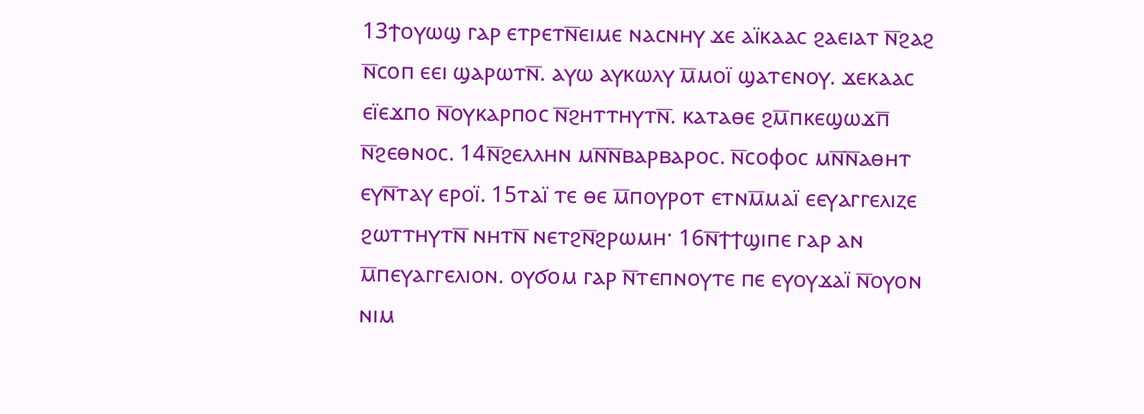13ϯⲟⲩⲱϣ ⲅⲁⲣ ⲉⲧⲣⲉⲧⲛ̅ⲉⲓⲙⲉ ⲛⲁⲥⲛⲏⲩ ϫⲉ ⲁⲓ̈ⲕⲁⲁⲥ ϩⲁⲉⲓⲁⲧ ⲛ̅ϩⲁϩ ⲛ̅ⲥⲟⲡ ⲉⲉⲓ ϣⲁⲣⲱⲧⲛ̅. ⲁⲩⲱ ⲁⲩⲕⲱⲗⲩ ⲙ̅ⲙⲟⲓ̈ ϣⲁⲧⲉⲛⲟⲩ. ϫⲉⲕⲁⲁⲥ ⲉⲓ̈ⲉϫⲡⲟ ⲛ̅ⲟⲩⲕⲁⲣⲡⲟⲥ ⲛ̅ϩⲏⲧⲧⲏⲩⲧⲛ̅. ⲕⲁⲧⲁⲑⲉ ϩⲙ̅ⲡⲕⲉϣⲱϫⲡ̅ ⲛ̅ϩⲉⲑⲛⲟⲥ. 14ⲛ̅ϩⲉⲗⲗⲏⲛ ⲙⲛ̅ⲛ̅ⲃⲁⲣⲃⲁⲣⲟⲥ. ⲛ̅ⲥⲟⲫⲟⲥ ⲙⲛ̅ⲛ̅ⲁⲑⲏⲧ ⲉⲩⲛ̅ⲧⲁⲩ ⲉⲣⲟⲓ̈. 15ⲧⲁⲓ̈ ⲧⲉ ⲑⲉ ⲙ̅ⲡⲟⲩⲣⲟⲧ ⲉⲧⲛⲙ̅ⲙⲁⲓ̈ ⲉⲉⲩⲁⲅⲅⲉⲗⲓⲍⲉ ϩⲱⲧⲧⲏⲩⲧⲛ̅ ⲛⲏⲧⲛ̅ ⲛⲉⲧϩⲛ̅ϩⲣⲱⲙⲏ· 16ⲛ̅ϯϯϣⲓⲡⲉ ⲅⲁⲣ ⲁⲛ ⲙ̅ⲡⲉⲩⲁⲅⲅⲉⲗⲓⲟⲛ. ⲟⲩϭⲟⲙ ⲅⲁⲣ ⲛ̅ⲧⲉⲡⲛⲟⲩⲧⲉ ⲡⲉ ⲉⲩⲟⲩϫⲁⲓ̈ ⲛ̅ⲟⲩⲟⲛ ⲛⲓⲙ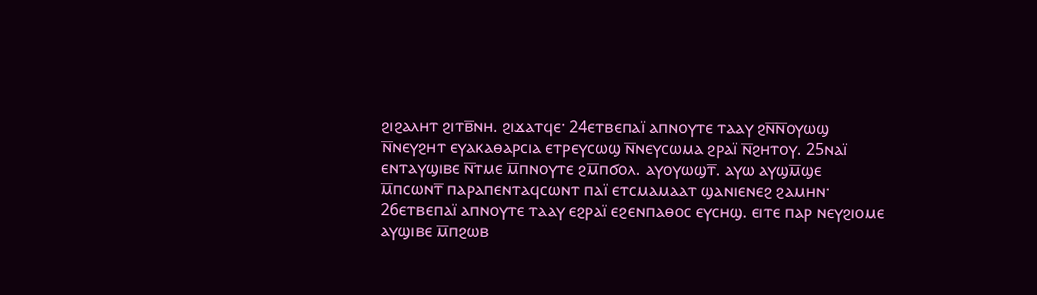ϩⲓϩⲁⲗⲏⲧ ϩⲓⲧⲃ̅ⲛⲏ. ϩⲓϫⲁⲧϥⲉ· 24ⲉⲧⲃⲉⲡⲁⲓ̈ ⲁⲡⲛⲟⲩⲧⲉ ⲧⲁⲁⲩ ϩⲛ̅ⲛ̅ⲟⲩⲱϣ ⲛ̅ⲛⲉⲩϩⲏⲧ ⲉⲩⲁⲕⲁⲑⲁⲣⲥⲓⲁ ⲉⲧⲣⲉⲩⲥⲱϣ ⲛ̅ⲛⲉⲩⲥⲱⲙⲁ ϩⲣⲁⲓ̈ ⲛ̅ϩⲏⲧⲟⲩ. 25ⲛⲁⲓ̈ ⲉⲛⲧⲁⲩϣⲓⲃⲉ ⲛ̅ⲧⲙⲉ ⲙ̅ⲡⲛⲟⲩⲧⲉ ϩⲙ̅ⲡϭⲟⲗ. ⲁⲩⲟⲩⲱϣⲧ̅. ⲁⲩⲱ ⲁⲩϣⲙ̅ϣⲉ ⲙ̅ⲡⲥⲱⲛⲧ̅ ⲡⲁⲣⲁⲡⲉⲛⲧⲁϥⲥⲱⲛⲧ ⲡⲁⲓ̈ ⲉⲧⲥⲙⲁⲙⲁⲁⲧ ϣⲁⲛⲓⲉⲛⲉϩ ϩⲁⲙⲏⲛ· 26ⲉⲧⲃⲉⲡⲁⲓ̈ ⲁⲡⲛⲟⲩⲧⲉ ⲧⲁⲁⲩ ⲉϩⲣⲁⲓ̈ ⲉϩⲉⲛⲡⲁⲑⲟⲥ ⲉⲩⲥⲏϣ. ⲉⲓⲧⲉ ⲡⲁⲣ ⲛⲉⲩϩⲓⲟⲙⲉ ⲁⲩϣⲓⲃⲉ ⲙ̅ⲡϩⲱⲃ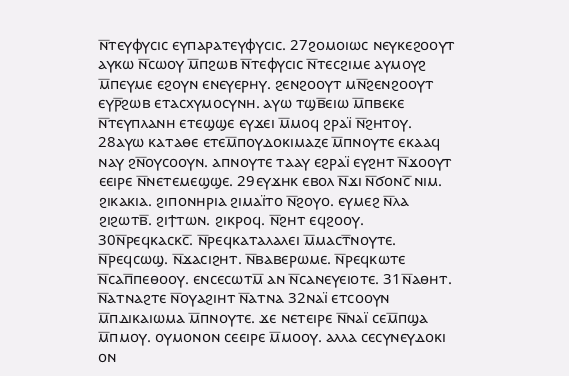ⲛ̅ⲧⲉⲩⲫⲩⲥⲓⲥ ⲉⲩⲡⲁⲣⲁⲧⲉⲩⲫⲩⲥⲓⲥ. 27ϩⲟⲙⲟⲓⲱⲥ ⲛⲉⲩⲕⲉϩⲟⲟⲩⲧ ⲁⲩⲕⲱ ⲛ̅ⲥⲱⲟⲩ ⲙ̅ⲡϩⲱⲃ ⲛ̅ⲧⲉⲫⲩⲥⲓⲥ ⲛ̅ⲧⲉⲥϩⲓⲙⲉ ⲁⲩⲙⲟⲩϩ ⲙ̅ⲡⲉⲩⲙⲉ ⲉϩⲟⲩⲛ ⲉⲛⲉⲩⲉⲣⲏⲩ. ϩⲉⲛϩⲟⲟⲩⲧ ⲙⲛ̅ϩⲉⲛϩⲟⲟⲩⲧ ⲉⲩⲣ̅ϩⲱⲃ ⲉⲧⲁⲥⲭⲩⲙⲟⲥⲩⲛⲏ. ⲁⲩⲱ ⲧϣⲃ̅ⲉⲓⲱ ⲙ̅ⲡⲃⲉⲕⲉ ⲛ̅ⲧⲉⲩⲡⲗⲁⲛⲏ ⲉⲧⲉϣϣⲉ ⲉⲩϫⲉⲓ ⲙ̅ⲙⲟϥ ϩⲣⲁⲓ̈ ⲛ̅ϩⲏⲧⲟⲩ. 28ⲁⲩⲱ ⲕⲁⲧⲁⲑⲉ ⲉⲧⲉⲙ̅ⲡⲟⲩⲇⲟⲕⲓⲙⲁⲍⲉ ⲙ̅ⲡⲛⲟⲩⲧⲉ ⲉⲕⲁⲁϥ ⲛⲁⲩ ϩⲛ̅ⲟⲩⲥⲟⲟⲩⲛ. ⲁⲡⲛⲟⲩⲧⲉ ⲧⲁⲁⲩ ⲉϩⲣⲁⲓ̈ ⲉⲩϩⲏⲧ ⲛ̅ϫⲟⲟⲩⲧ ⲉⲉⲓⲣⲉ ⲛ̅ⲛⲉⲧⲉⲙⲉϣϣⲉ. 29ⲉⲩϫⲏⲕ ⲉⲃⲟⲗ ⲛ̅ϫⲓ ⲛ̅ϭⲟⲛⲥ̅ ⲛⲓⲙ. ϩⲓⲕⲁⲕⲓⲁ. ϩⲓⲡⲟⲛⲏⲣⲓⲁ ϩⲓⲙⲁⲓ̈ⲧⲟ ⲛ̅ϩⲟⲩⲟ. ⲉⲩⲙⲉϩ ⲛ̅ⲗⲁ ϩⲓϩⲱⲧⲃ̅. ϩⲓϯⲧⲱⲛ. ϩⲓⲕⲣⲟϥ. ⲛ̅ϩⲏⲧ ⲉϥϩⲟⲟⲩ. 30ⲛ̅ⲣⲉϥⲕⲁⲥⲕⲥ̅. ⲛ̅ⲣⲉϥⲕⲁⲧⲁⲗⲁⲗⲉⲓ ⲙ̅ⲙⲁⲥⲧ̅ⲛⲟⲩⲧⲉ. ⲛ̅ⲣⲉϥⲥⲱϣ. ⲛ̅ϫⲁⲥⲓϩⲏⲧ. ⲛ̅ⲃⲁⲃⲉⲣⲱⲙⲉ. ⲛ̅ⲣⲉϥⲕⲱⲧⲉ ⲛ̅ⲥⲁⲡ̅ⲡⲉⲑⲟⲟⲩ. ⲉⲛⲥⲉⲥⲱⲧⲙ̅ ⲁⲛ ⲛ̅ⲥⲁⲛⲉⲩⲉⲓⲟⲧⲉ. 31ⲛ̅ⲁⲑⲏⲧ. ⲛ̅ⲁⲧⲛⲁϩⲧⲉ ⲛ̅ⲟⲩⲁϩⲓⲏⲧ ⲛ̅ⲁⲧⲛⲁ 32ⲛⲁⲓ̈ ⲉⲧⲥⲟⲟⲩⲛ ⲙ̅ⲡⲇⲓⲕⲁⲓⲱⲙⲁ ⲙ̅ⲡⲛⲟⲩⲧⲉ. ϫⲉ ⲛⲉⲧⲉⲓⲣⲉ ⲛ̅ⲛⲁⲓ̈ ⲥⲉⲙ̅ⲡϣⲁ ⲙ̅ⲡⲙⲟⲩ. ⲟⲩⲙⲟⲛⲟⲛ ⲥⲉⲉⲓⲣⲉ ⲙ̅ⲙⲟⲟⲩ. ⲁⲗⲗⲁ ⲥⲉⲥⲩⲛⲉⲩⲇⲟⲕⲓ ⲟⲛ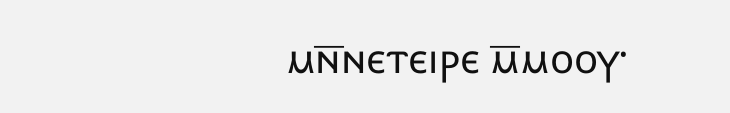ⲙⲛ̅ⲛⲉⲧⲉⲓⲣⲉ ⲙ̅ⲙⲟⲟⲩ·